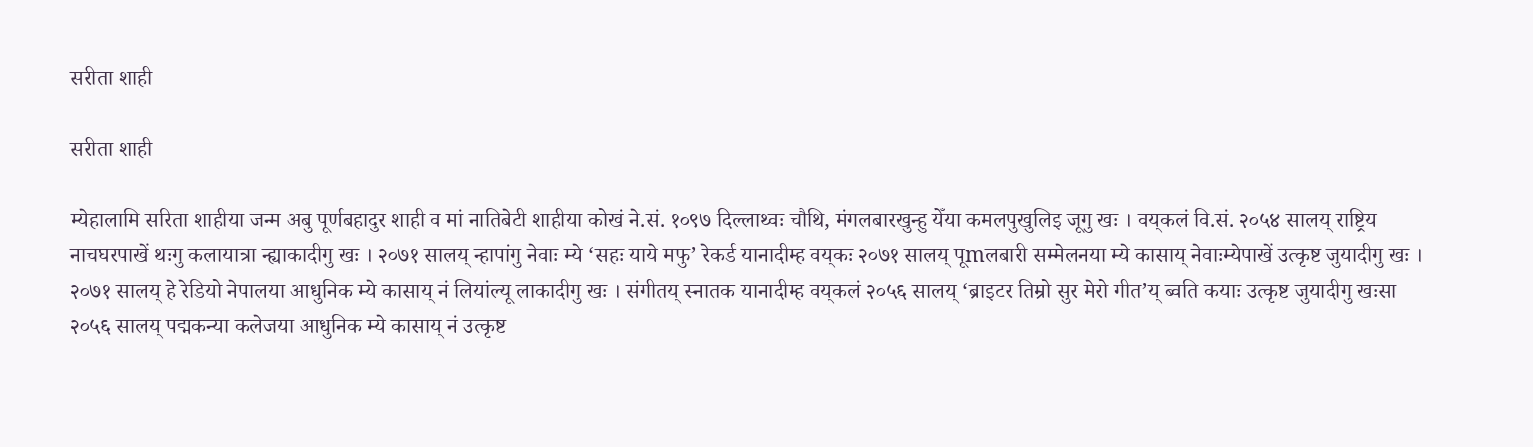सरीता शाही

सरीता शाही

म्येहालामि सरिता शाहीया जन्म अबु पूर्णबहादुर शाही व मां नातिबेटी शाहीया कोखं ने.सं. १०९७ दिल्लाथ्वः चौथि, मंगलबारखुन्हु येँया कमलपुखुलिइ जूगु खः । वय्‌कलं वि.सं. २०५४ सालय्‌ राष्ट्रिय नाचघरपाखें थःगु कलायात्रा न्ह्याकादीगु खः । २०७१ सालय्‌ न्हापांगु नेवाः म्ये ‘सहः याये मफु’ रेकर्ड यानादीम्ह वय्‌कः २०७१ सालय्‌ पूmलबारी सम्मेलनया म्ये कासाय्‌ नेवाःम्येपाखें उत्कृष्ट जुयादीगु खः । २०७१ सालय्‌ हे रेडियो नेपालया आधुनिक म्ये कासाय्‌ नं लियांल्यू लाकादीगु खः । संगीतय्‌ स्नातक यानादीम्ह वय्‌कलं २०५६ सालय्‌ ‘ब्राइटर तिम्रो सुर मेरो गीत’य्‌ ब्वति कयाः उत्कृष्ट जुयादीगु खःसा २०५६ सालय्‌ पद्मकन्या कलेजया आधुनिक म्ये कासाय्‌ नं उत्कृष्ट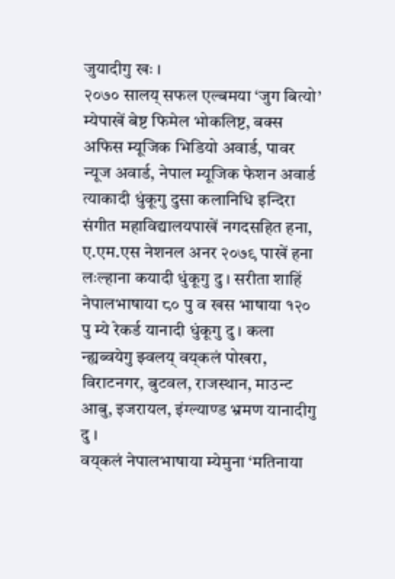जुयादीगु खः ।
२०७० सालय्‌ सफल एल्बमया ‘जुग बित्यो’ म्येपाखें बेष्ट फिमेल भोकलिष्ट, बक्स अफिस म्यूजिक भिडियो अवार्ड, पावर न्यूज अवार्ड, नेपाल म्यूजिक फेशन अवार्ड त्याकादी धुंकूगु दुसा कलानिधि इन्दिरा संगीत महाविद्यालयपाखें नगदसहित हना, ए.एम.एस नेशनल अनर २०७९ पाखें हना लःल्हाना कयादी धुंकूगु दु । सरीता शाहिं नेपालभाषाया ८० पु व खस भाषाया १२० पु म्ये रेकर्ड यानादी धुंकूगु दु । कला न्ह्यब्वयेगु झ्वलय्‌ वय्‌कलं पोखरा, विराटनगर, बुटवल, राजस्थान, माउन्ट आबु, इजरायल, इंग्ल्याण्ड भ्रमण यानादीगु दु ।
वय्‌कलं नेपालभाषाया म्येमुना ‘मतिनाया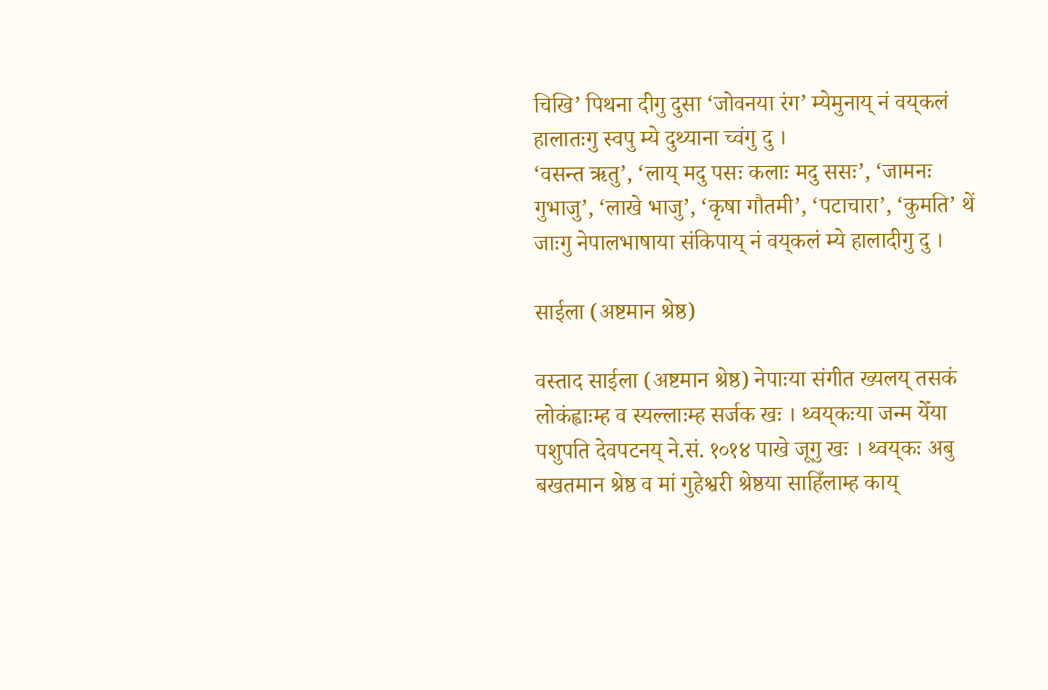चिखि’ पिथना दीगु दुसा ‘जोवनया रंग’ म्येमुनाय्‌ नं वय्‌कलं हालातःगु स्वपु म्ये दुथ्याना च्वंगु दु ।
‘वसन्त ऋतु’, ‘लाय्‌ मदु पसः कलाः मदु ससः’, ‘जामनः गुभाजु’, ‘लाखे भाजु’, ‘कृषा गौतमी’, ‘पटाचारा’, ‘कुमति’ थें जाःगु नेपालभाषाया संकिपाय्‌ नं वय्‌कलं म्ये हालादीगु दु ।

साईला (अष्टमान श्रेष्ठ)

वस्ताद साईला (अष्टमान श्रेष्ठ) नेपाःया संगीत ख्यलय्‌ तसकं लोकंह्वाःम्ह व स्यल्लाःम्ह सर्जक खः । थ्वय्‌कःया जन्म येँया पशुपति देवपटनय्‌ ने.सं. १०१४ पाखे जूगु खः । थ्वय्‌कः अबु बखतमान श्रेष्ठ व मां गुहेश्वरी श्रेष्ठया साहिँलाम्ह काय्‌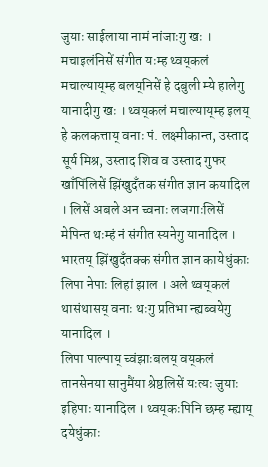जुयाः साईलाया नामं नांजाःगु खः ।
मचाइलंनिसें संगीत यःम्ह थ्वय्‌कलं मचाल्याय्‌म्ह बलय्‌निसें हे दबुली म्ये हालेगु यानादीगु खः । थ्वय्‌कलं मचाल्याय्‌म्ह इलय्‌ हे कलकत्ताय्‌ वनाः पं. लक्ष्मीकान्त, उस्ताद सूर्य मिश्र, उस्ताद शिव व उस्ताद गुफर खाँपिंलिसें झिंखुदँतक संगीत ज्ञान कयादिल । लिसें अबले अन च्वनाः लजगाःलिसें मेपिन्त थःम्हं नं संगीत स्यनेगु यानादिल । भारतय्‌ झिंखुदँतक्क संगीत ज्ञान कायेधुंकाः लिपा नेपाः लिहां झाल । अले थ्वय्‌कलं थासंथासय्‌ वनाः थःगु प्रतिभा न्ह्यब्वयेगु यानादिल ।
लिपा पाल्पाय्‌ च्वंझाःबलय्‌ वय्‌कलं तानसेनया सानुमैंया श्रेष्ठलिसें यःत्यः जुयाः इहिपाः यानादिल । थ्वय्‌कःपिनि छम्ह म्ह्याय्‌ दयेधुंकाः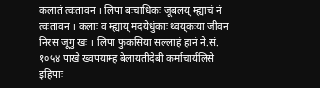कलातं त्वःतावन । लिपा बःचाधिकः जूबलय्‌ म्ह्याचं नं त्वःतावन । कलाः व म्ह्याय्‌ मदयेधुंकाः थ्वय्‌कःया जीवन निरस जूगु खः । लिपा फुकसिया सल्लाहं हानं ने.सं. १०५४ पाखे ख्वपयाम्ह बेलायतीदेबी कर्माचार्यलिसे इहिपाः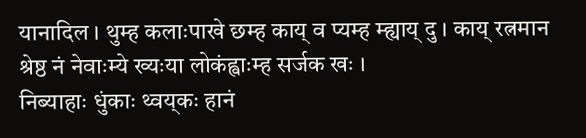यानादिल । थुम्ह कलाःपाखे छम्ह काय्‌ व प्यम्ह म्ह्याय्‌ दु । काय्‌ रत्नमान श्रेष्ठ नं नेवाःम्ये ख्यःया लोकंह्वाःम्ह सर्जक खः ।
निब्याहाः धुंकाः थ्वय्‌कः हानं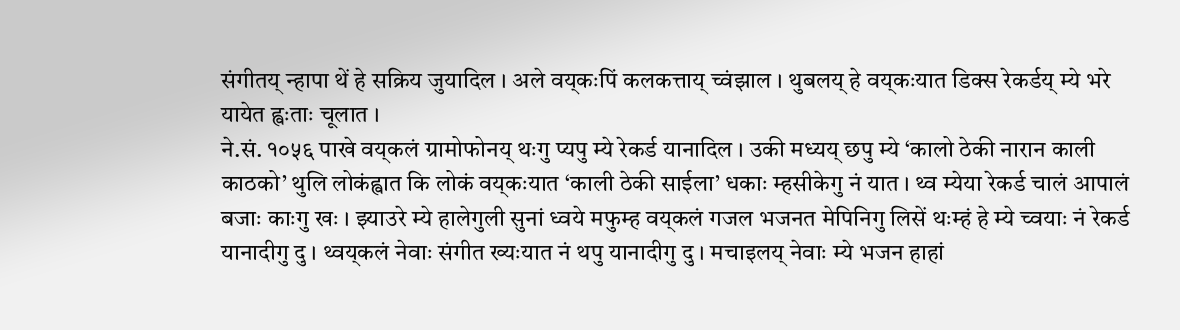संगीतय्‌ न्हापा थें हे सक्रिय जुयादिल । अले वय्‌कःपिं कलकत्ताय्‌ च्वंझाल । थुबलय्‌ हे वय्‌कःयात डिक्स रेकर्डय्‌ म्ये भरे यायेत ह्वःताः चूलात ।
ने.सं. १०५६ पाखे वय्‌कलं ग्रामोफोनय्‌ थःगु प्यपु म्ये रेकर्ड यानादिल । उकी मध्यय्‌ छपु म्ये ‘कालो ठेकी नारान काली काठको’ थुलि लोकंह्वात कि लोकं वय्‌कःयात ‘काली ठेकी साईला’ धकाः म्हसीकेगु नं यात । थ्व म्येया रेकर्ड चालं आपालं बजाः काःगु खः । झ्याउरे म्ये हालेगुली सुनां ध्वये मफुम्ह वय्‌कलं गजल भजनत मेपिनिगु लिसें थःम्हं हे म्ये च्वयाः नं रेकर्ड यानादीगु दु । थ्वय्‌कलं नेवाः संगीत ख्यःयात नं थपु यानादीगु दु । मचाइलय्‌ नेवाः म्ये भजन हाहां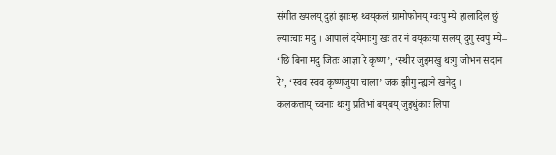संगीत ख्यलय्‌ दुहां झाःम्ह थ्वय्‌कलं ग्रामोफोनय्‌ ग्वःपु म्ये हालादिल छुं ल्याःचाः मदु । आपालं दयेमाःगु खः तर नं वय्‌कःया सलय्‌ दुगु स्वपु म्ये– ‘छि बिना मदु जितः आज्ञा रे कृष्ण’, ‘स्थीर जुइमखु थःगु जोभन सदान रे’, ‘स्वव स्वव कृष्णजुया चाला’ जक झीगु न्ह्यःने खनेदु ।
कलकत्ताय्‌ च्वनाः थःगु प्रतिभां बय्‌बय्‌ जुइधुंकाः लिपा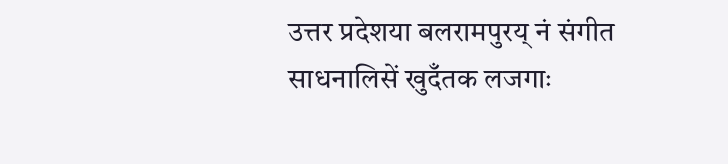उत्तर प्रदेशया बलरामपुरय्‌ नं संगीत साधनालिसें खुदँतक लजगाः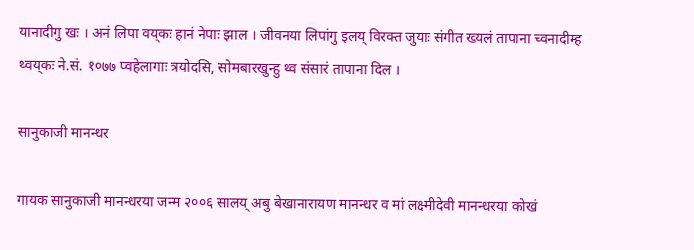यानादीगु खः । अनं लिपा वय्‌कः हानं नेपाः झाल । जीवनया लिपांगु इलय्‌ विरक्त जुयाः संगीत ख्यलं तापाना च्वनादीम्ह थ्वय्‌कः ने.सं. १०७७ प्वहेलागाः त्रयोदसि, सोमबारखुन्हु थ्व संसारं तापाना दिल ।

सानुकाजी मानन्धर

गायक सानुकाजी मानन्धरया जन्म २००६ सालय्‌ अबु बेखानारायण मानन्धर व मां लक्ष्मीदेवी मानन्धरया कोखं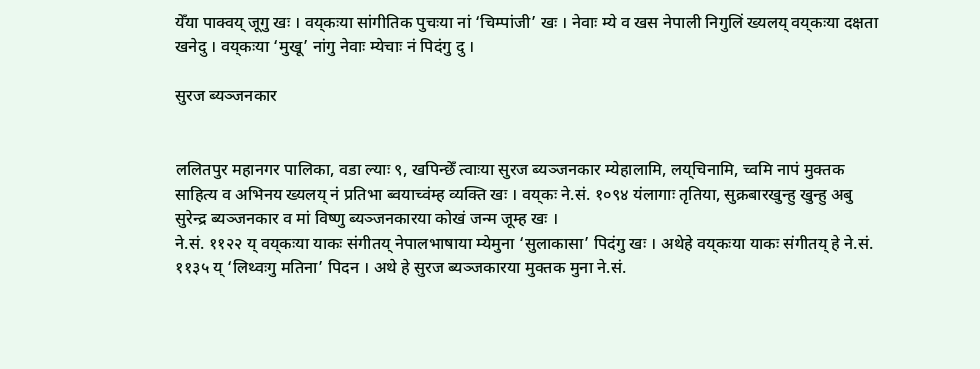येँया पाक्वय्‌ जूगु खः । वय्‌कःया सांगीतिक पुचःया नां ‘चिम्पांजी’ खः । नेवाः म्ये व खस नेपाली निगुलिं ख्यलय्‌ वय्‌कःया दक्षता खनेदु । वय्‌कःया ‘मुखू’ नांगु नेवाः म्येचाः नं पिदंगु दु ।

सुरज ब्यञ्जनकार


ललितपुर महानगर पालिका, वडा ल्याः ९, खपिन्छेँ त्वाःया सुरज ब्यञ्जनकार म्येहालामि, लय्‌चिनामि, च्वमि नापं मुक्तक साहित्य व अभिनय ख्यलय्‌ नं प्रतिभा ब्वयाच्वंम्ह व्यक्ति खः । वय्‌कः ने.सं. १०९४ यंलागाः तृतिया, सुक्रबारखुन्हु खुन्हु अबु सुरेन्द्र ब्यञ्जनकार व मां विष्णु ब्यञ्जनकारया कोखं जन्म जूम्ह खः ।
ने.सं. ११२२ य्‌ वय्‌कःया याकः संगीतय्‌ नेपालभाषाया म्येमुना ‘सुलाकासा’ पिदंगु खः । अथेहे वय्‌कःया याकः संगीतय्‌ हे ने.सं. ११३५ य्‌ ‘लिथ्वःगु मतिना’ पिदन । अथे हे सुरज ब्यञ्जकारया मुक्तक मुना ने.सं.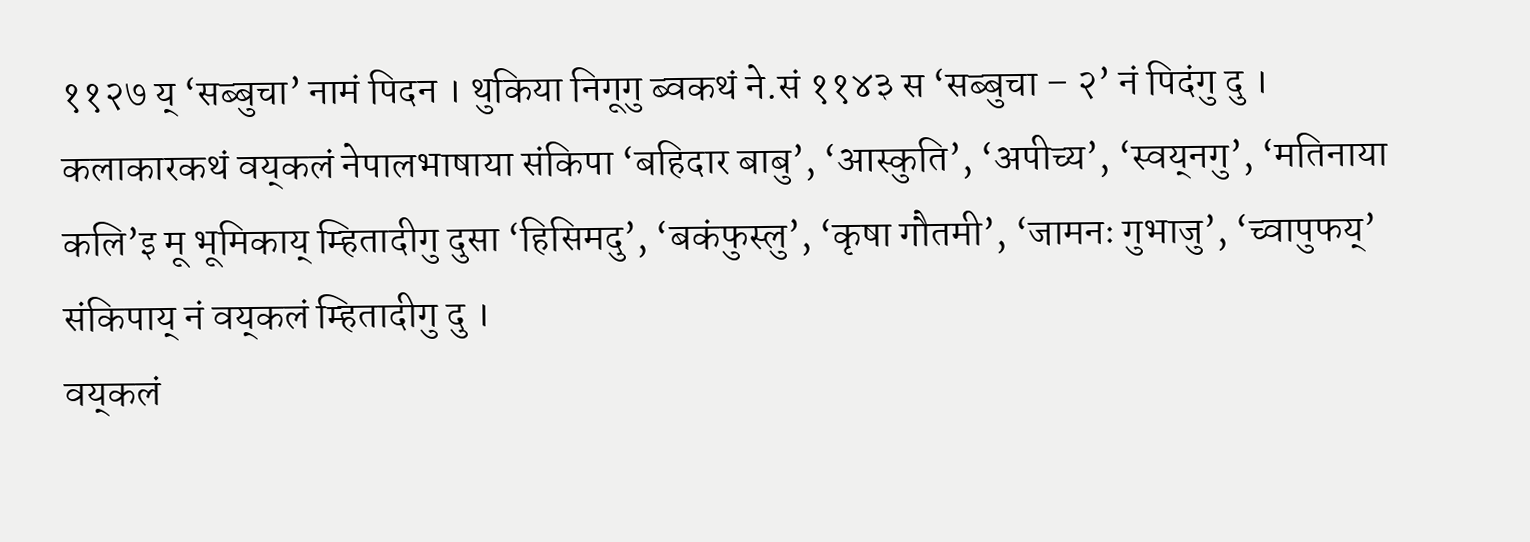११२७ य्‌ ‘सब्बुचा’ नामं पिदन । थुकिया निगूगु ब्वकथं ने.सं ११४३ स ‘सब्बुचा – २’ नं पिदंगु दु ।
कलाकारकथं वय्‌कलं नेपालभाषाया संकिपा ‘बहिदार बाबु’, ‘आस्कुति’, ‘अपीच्य’, ‘स्वय्‌नगु’, ‘मतिनाया कलि’इ मू भूमिकाय्‌ म्हितादीगु दुसा ‘हिसिमदु’, ‘बकंफुस्लु’, ‘कृषा गौतमी’, ‘जामनः गुभाजु’, ‘च्वापुफय्‌’ संकिपाय्‌ नं वय्‌कलं म्हितादीगु दु ।
वय्‌कलं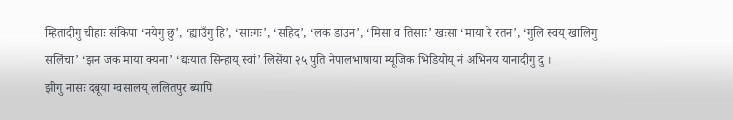म्हितादीगु चीहाः संकिपा ‘नयेगु छु’, ‘ह्याउँगु हि’, ‘साःगः’, ‘सहिद’, ‘लक डाउन’, ‘मिसा व तिसाः’ खःसा ‘माया रे रतन’, ‘गुलि स्वय्‌ खालिगु सलिंचा’ ‘झन जक माया क्यना’ ‘द्यःयात सिन्हाय्‌ स्वां’ लिसेंया २५ पुति नेपालभाषाया म्यूजिक भिडियोय्‌ नं अभिनय यानादीगु दु ।
झीगु नासः दबूया ग्वसालय्‌ ललितपुर ब्यापि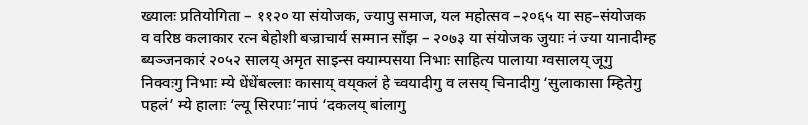ख्यालः प्रतियोगिता – ११२० या संयोजक, ज्यापु समाज, यल महोत्सव –२०६५ या सह–संयोजक व वरिष्ठ कलाकार रत्न बेहोशी बज्राचार्य सम्मान साँझ – २०७३ या संयोजक जुयाः नं ज्या यानादीम्ह ब्यञ्जनकारं २०५२ सालय्‌ अमृत साइन्स क्याम्पसया निभाः साहित्य पालाया ग्वसालय्‌ जूगु निक्वःगु निभाः म्ये धेंधेंबल्लाः कासाय्‌ वय्‌कलं हे च्वयादीगु व लसय्‌ चिनादीगु ‘सुलाकासा म्हितेगु पहलं’ म्ये हालाः ‘ल्यू सिरपाः’नापं ‘दकलय्‌ बांलागु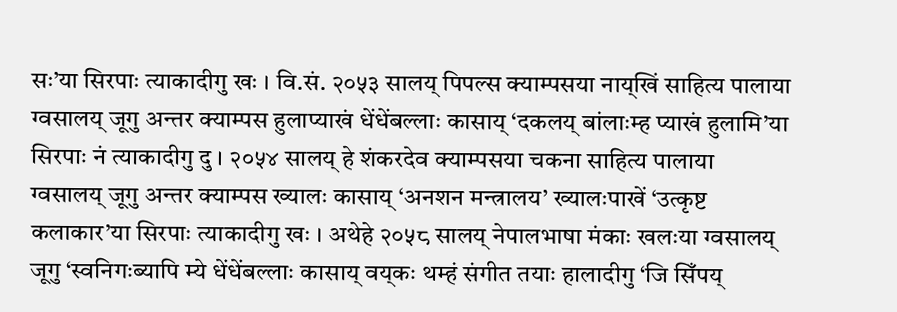सः’या सिरपाः त्याकादीगु खः । वि.सं. २०५३ सालय्‌ पिपल्स क्याम्पसया नाय्‌खिं साहित्य पालाया ग्वसालय्‌ जूगु अन्तर क्याम्पस हुलाप्याखं धेंधेंबल्लाः कासाय्‌ ‘दकलय्‌ बांलाःम्ह प्याखं हुलामि’या सिरपाः नं त्याकादीगु दु । २०५४ सालय्‌ हे शंकरदेव क्याम्पसया चकना साहित्य पालाया ग्वसालय्‌ जूगु अन्तर क्याम्पस ख्यालः कासाय्‌ ‘अनशन मन्त्रालय’ ख्यालःपाखें ‘उत्कृष्ट कलाकार’या सिरपाः त्याकादीगु खः । अथेहे २०५८ सालय्‌ नेपालभाषा मंकाः खलःया ग्वसालय्‌ जूगु ‘स्वनिगःब्यापि म्ये धेंधेंबल्लाः कासाय्‌ वय्‌कः थम्हं संगीत तयाः हालादीगु ‘जि सिँपय्‌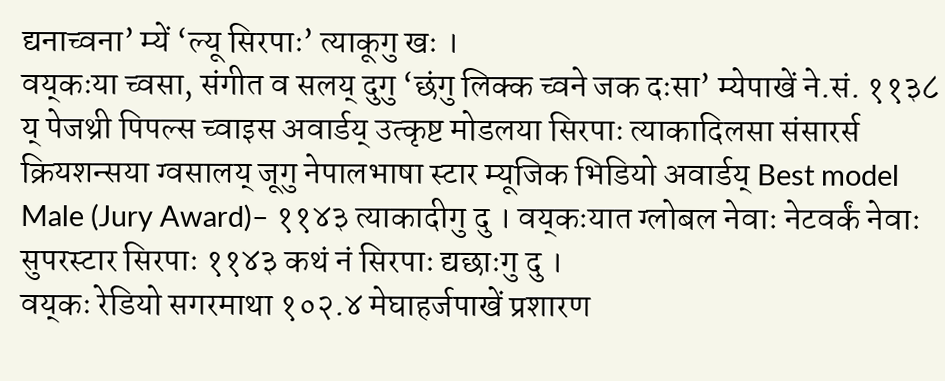द्यनाच्वना’ म्यें ‘ल्यू सिरपाः’ त्याकूगु खः ।
वय्‌कःया च्वसा, संगीत व सलय्‌ दुगु ‘छंगु लिक्क च्वने जक दःसा’ म्येपाखें ने.सं. ११३८ य्‌ पेजथ्री पिपल्स च्वाइस अवार्डय्‌ उत्कृष्ट मोडलया सिरपाः त्याकादिलसा संसारर्स क्रियशन्सया ग्वसालय्‌ जूगु नेपालभाषा स्टार म्यूजिक भिडियो अवार्डय्‌ Best model Male (Jury Award)– ११४३ त्याकादीगु दु । वय्‌कःयात ग्लोबल नेवाः नेटवर्कं नेवाः सुपरस्टार सिरपाः ११४३ कथं नं सिरपाः द्यछाःगु दु ।
वय्‌कः रेडियो सगरमाथा १०२.४ मेघाहर्जपाखें प्रशारण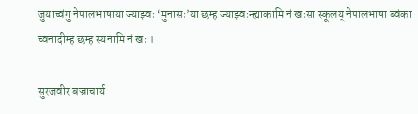जुयाच्वंगु नेपालभाषाया ज्याझ्वः ‘मुनासः’या छम्ह ज्याझ्वःन्ह्याकामि नं खःसा स्कूलय्‌ नेपालभाषा ब्वंका च्वनादीम्ह छम्ह स्यनामि नं खः ।

सुरजवीर बज्राचार्य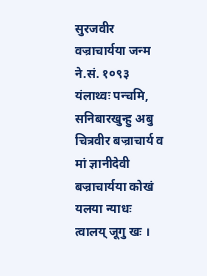सुरजवीर वज्राचार्यया जन्म ने.सं. १०९३ यंलाथ्वः पन्चमि, सनिबारखुन्हु अबु चित्रवीर बज्राचार्य व मां ज्ञानीदेवी बज्राचार्यया कोखं यलया न्याधः त्वालय्‌ जूगु खः ।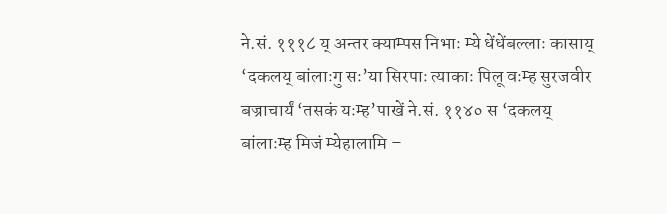ने.सं. १११८ य्‌ अन्तर क्याम्पस निभाः म्ये धेंधेंबल्लाः कासाय्‌ ‘दकलय्‌ बांलाःगु सः’या सिरपाः त्याकाः पिलू वःम्ह सुरजवीर बज्राचार्यं ‘तसकं यःम्ह’पाखें ने.सं. ११४० स ‘दकलय्‌ बांलाःम्ह मिजं म्येहालामि –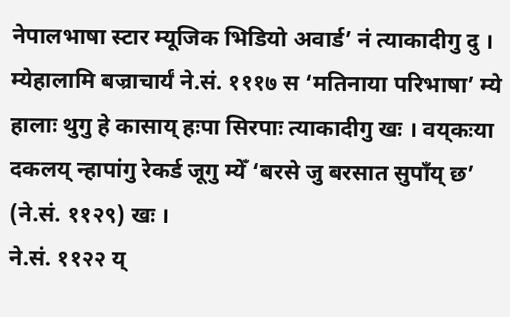नेपालभाषा स्टार म्यूजिक भिडियो अवार्ड’ नं त्याकादीगु दु । म्येहालामि बज्राचार्यं ने.सं. १११७ स ‘मतिनाया परिभाषा’ म्ये हालाः थुगु हे कासाय्‌ हःपा सिरपाः त्याकादीगु खः । वय्‌कःया दकलय्‌ न्हापांगु रेकर्ड जूगु म्येँ ‘बरसे जु बरसात सुपाँय्‌ छ’ (ने.सं. ११२९) खः ।
ने.सं. ११२२ य्‌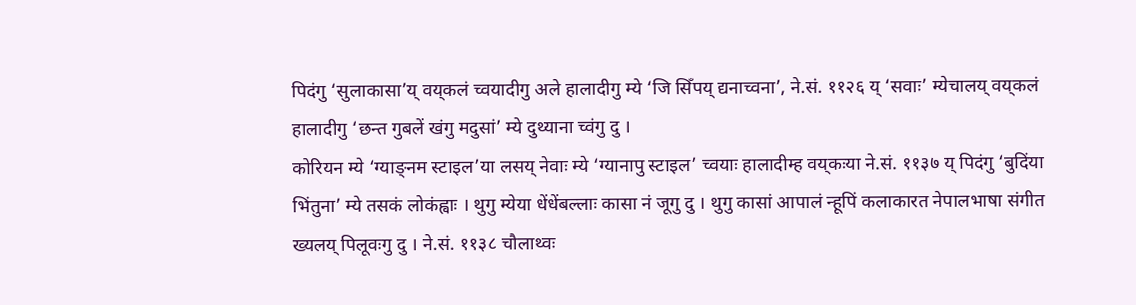पिदंगु ‘सुलाकासा’य्‌ वय्‌कलं च्वयादीगु अले हालादीगु म्ये ‘जि सिँपय्‌ द्यनाच्वना’, ने.सं. ११२६ य्‌ ‘सवाः’ म्येचालय्‌ वय्‌कलं हालादीगु ‘छन्त गुबलें खंगु मदुसां’ म्ये दुथ्याना च्वंगु दु ।
कोरियन म्ये ‘ग्याङ्नम स्टाइल’या लसय्‌ नेवाः म्ये ‘ग्यानापु स्टाइल’ च्वयाः हालादीम्ह वय्‌कःया ने.सं. ११३७ य्‌ पिदंगु ‘बुदिंया भिंतुना’ म्ये तसकं लोकंह्वाः । थुगु म्येया धेंधेंबल्लाः कासा नं जूगु दु । थुगु कासां आपालं न्हूपिं कलाकारत नेपालभाषा संगीत ख्यलय्‌ पिलूवःगु दु । ने.सं. ११३८ चौलाथ्वः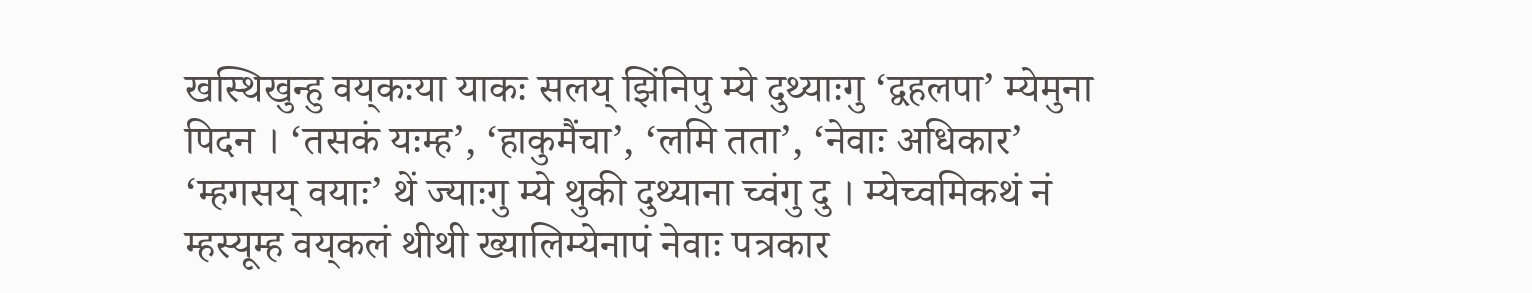खस्थिखुन्हु वय्‌कःया याकः सलय्‌ झिंनिपु म्ये दुथ्याःगु ‘द्वहलपा’ म्येमुना पिदन । ‘तसकं यःम्ह’, ‘हाकुमैंचा’, ‘लमि तता’, ‘नेवाः अधिकार’ ‘म्हगसय्‌ वयाः’ थें ज्याःगु म्ये थुकी दुथ्याना च्वंगु दु । म्येच्वमिकथं नं म्हस्यूम्ह वय्‌कलं थीथी ख्यालिम्येनापं नेवाः पत्रकार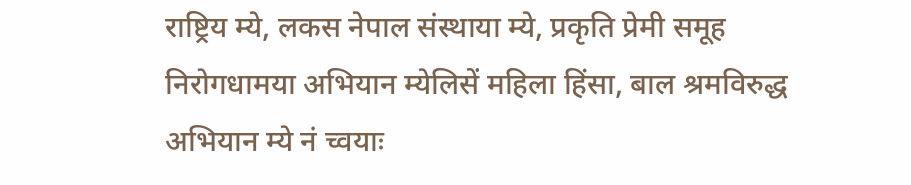राष्ट्रिय म्ये, लकस नेपाल संस्थाया म्ये, प्रकृति प्रेमी समूह निरोगधामया अभियान म्येलिसें महिला हिंसा, बाल श्रमविरुद्ध अभियान म्ये नं च्वयाः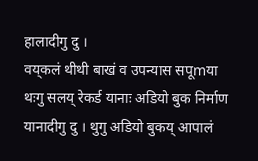हालादीगु दु ।
वय्‌कलं थीथी बाखं व उपन्यास सपूmया थःगु सलय्‌ रेकर्ड यानाः अडियो बुक निर्माण यानादीगु दु । थुगु अडियो बुकय्‌ आपालं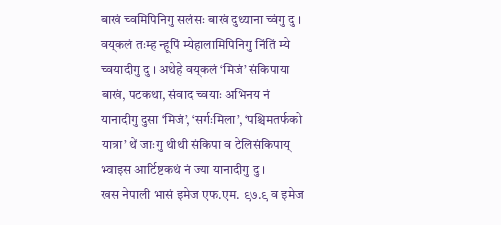बाखं च्वमिपिनिगु सलंसः बाखं दुथ्याना च्वंगु दु । वय्‌कलं तःम्ह न्हूपिं म्येहालामिपिनिगु निंतिं म्ये च्वयादीगु दु । अथेहे वय्‌कलं ‘मिजं’ संकिपाया बाखं, पटकथा, संवाद च्वयाः अभिनय नं यानादीगु दुसा ‘मिजं’, ‘सर्गःमिला’, ‘पश्चिमतर्फको यात्रा’ थें जाःगु थीथी संकिपा व टेलिसंकिपाय्‌ भ्वाइस आर्टिष्टकथं नं ज्या यानादीगु दु ।
खस नेपाली भासं इमेज एफ.एम. ९७.९ व इमेज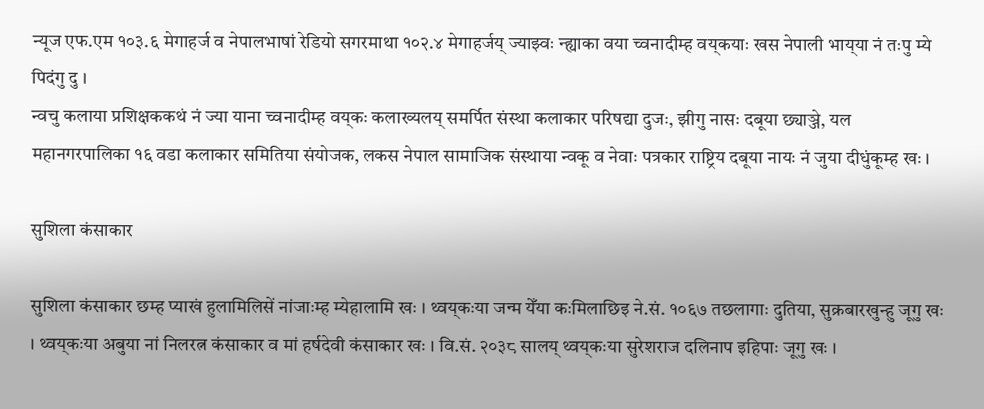न्यूज एफ.एम १०३.६ मेगाहर्ज व नेपालभाषां रेडियो सगरमाथा १०२.४ मेगाहर्जय्‌ ज्याझ्वः न्ह्याका वया च्वनादीम्ह वय्‌कयाः खस नेपाली भाय्‌या नं तःपु म्ये पिदंगु दु ।
न्वचु कलाया प्रशिक्षककथं नं ज्या याना च्वनादीम्ह वय्‌कः कलाख्यलय्‌ समर्पित संस्था कलाकार परिषद्या दुजः, झीगु नासः दबूया छ्याञ्जे, यल महानगरपालिका १६ वडा कलाकार समितिया संयोजक, लकस नेपाल सामाजिक संस्थाया न्वकू व नेवाः पत्रकार राष्ट्रिय दबूया नायः नं जुया दीधुंकूम्ह खः ।

सुशिला कंसाकार

सुशिला कंसाकार छम्ह प्याखं हुलामिलिसें नांजाःम्ह म्येहालामि खः । थ्वय्‌कःया जन्म येँया कःमिलाछिइ ने.सं. १०६७ तछलागाः दुतिया, सुक्रबारखुन्हु जूगु खः । थ्वय्‌कःया अबुया नां निलरत्न कंसाकार व मां हर्षदेवी कंसाकार खः । वि.सं. २०३८ सालय्‌ थ्वय्‌कःया सुरेशराज दलिनाप इहिपाः जूगु खः ।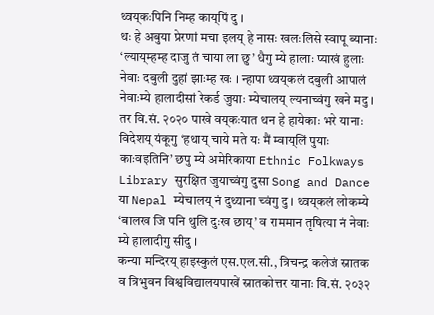थ्वय्‌कःपिनि निम्ह काय्‌पिं दु ।
थः हे अबुया प्रेरणां मचा इलय्‌ हे नासः खलःलिसे स्वापू ब्यानाः ‘ल्याय्‌म्हम्ह दाजु तं चाया ला छु’ धैगु म्ये हालाः प्याखं हुलाः नेवाः दबुली दुहां झाःम्ह खः । न्हापा थ्वय्‌कलं दबुली आपालं नेवाःम्ये हालादीसां रेकर्ड जुयाः म्येचालय्‌ ल्यनाच्वंगु खने मदु । तर वि.सं. २०२० पाखे वय्‌कःयात थन हे हायेकाः भरे यानाः विदेशय्‌ यंकूगु ‘हथाय्‌ चाये मते यः मैं म्वाय्‌लिं पुयाः काःवइतिनि’ छपु म्ये अमेरिकाया Ethnic Folkways Library सुरक्षित जुयाच्वंगु दुसा Song and Dance या Nepal म्येचालय्‌ नं दुथ्याना च्वंगु दु । थ्वय्‌कलं लोकम्ये ‘बालख जि पनि थुलि दुःख छाय्‌’ व राममान तृषित्या नं नेवाः म्ये हालादीगु सीदु ।
कन्या मन्दिरय्‌ हाइस्कुलं एस.एल.सी., त्रिचन्द्र कलेजं स्नातक व त्रिभुवन विश्वविद्यालयपाखें स्नातकोत्तर यानाः वि.सं. २०३२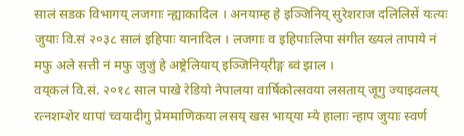सालं सडक विभागय्‌ लजगाः न्ह्याकादिल । अनयाम्ह हे इञ्जिनिय्‌ सुरेशराज दलिलिसें यःत्यः जुयाः वि.सं २०३८ सालं इहिपाः यानादिल । लजगाः व इहिपाःलिपा संगीत ख्यलं तापाये नं मफु अले सत्ती नं मफु जुजुं हे अष्ट्रेलियाय्‌ इञ्जिनिय्‌रीङ्ग ब्वं झाल ।
वय्‌कलं वि.सं. २०१८ साल पाखे रेडियो नेपालया वार्षिकोत्सवया लसताय्‌ जूगु ज्याझ्वलय्‌ रत्नशम्शेर थापां च्वयादीगु प्रेममाणिकया लसय्‌ खस भाय्‌या म्ये हालाः न्हाप जुयाः स्वर्ण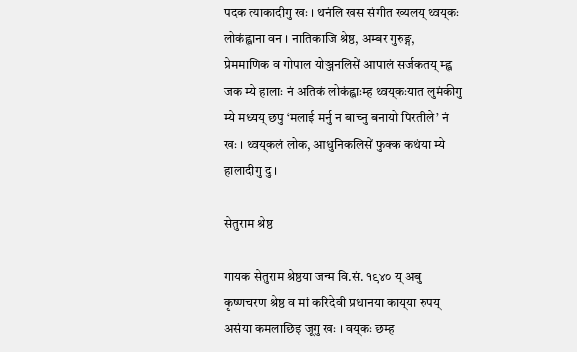पदक त्याकादीगु खः । थनंलि खस संगीत ख्यलय्‌ थ्वय्‌कः लोकंह्वाना वन । नातिकाजि श्रेष्ठ, अम्बर गुरुङ्ग, प्रेममाणिक व गोपाल योञ्जनलिसें आपालं सर्जकतय्‌ म्ह्व जक म्ये हालाः नं अतिकं लोकंह्वाःम्ह थ्वय्‌कःयात लुमंकीगु म्ये मध्यय्‌ छपु ‘मलाई मर्नु न बाच्नु बनायो पिरतीले’ नं खः । थ्वय्‌कलं लोक, आधुनिकलिसें फुक्क कथंया म्ये हालादीगु दु ।

सेतुराम श्रेष्ठ

गायक सेतुराम श्रेष्ठया जन्म वि.सं. १९४० य्‌ अबु कृष्णचरण श्रेष्ठ व मां करिदेवी प्रधानया काय्‌या रुपय्‌ असंया कमलाछिइ जूगु खः । वय्‌कः छम्ह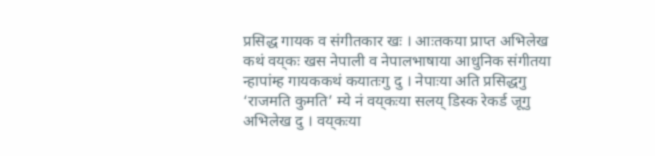प्रसिद्ध गायक व संगीतकार खः । आःतकया प्राप्त अभिलेख कथं वय्‌कः खस नेपाली व नेपालभाषाया आधुनिक संगीतया न्हापांम्ह गायककथं कयातःगु दु । नेपाःया अति प्रसिद्धगु ‘राजमति कुमति’ म्ये नं वय्‌कःया सलय्‌ डिस्क रेकर्ड जूगु अभिलेख दु । वय्‌कःया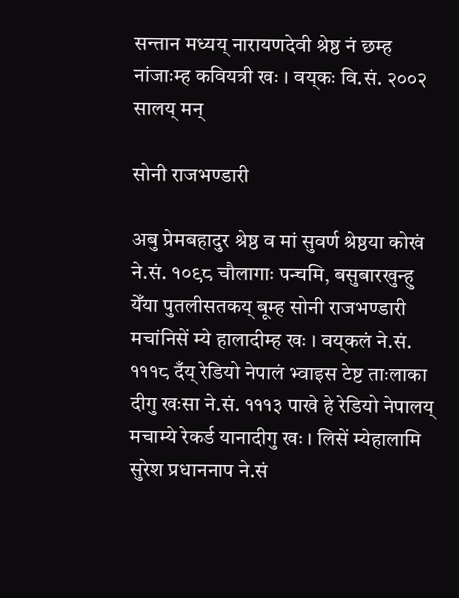सन्तान मध्यय्‌ नारायणदेवी श्रेष्ठ नं छम्ह नांजाःम्ह कवियत्री खः । वय्‌कः वि.सं. २००२ सालय्‌ मन्

सोनी राजभण्डारी

अबु प्रेमबहादुर श्रेष्ठ व मां सुवर्ण श्रेष्ठया कोखं ने.सं. १०९८ चौलागाः पन्चमि, बसुबारखुन्हु येँया पुतलीसतकय्‌ बूम्ह सोनी राजभण्डारी मचांनिसें म्ये हालादीम्ह खः । वय्‌कलं ने.सं. १११८ दँय्‌ रेडियो नेपालं भ्वाइस टेष्ट ताःलाका दीगु खःसा ने.सं. १११३ पाखे हे रेडियो नेपालय्‌ मचाम्ये रेकर्ड यानादीगु खः । लिसें म्येहालामि सुरेश प्रधाननाप ने.सं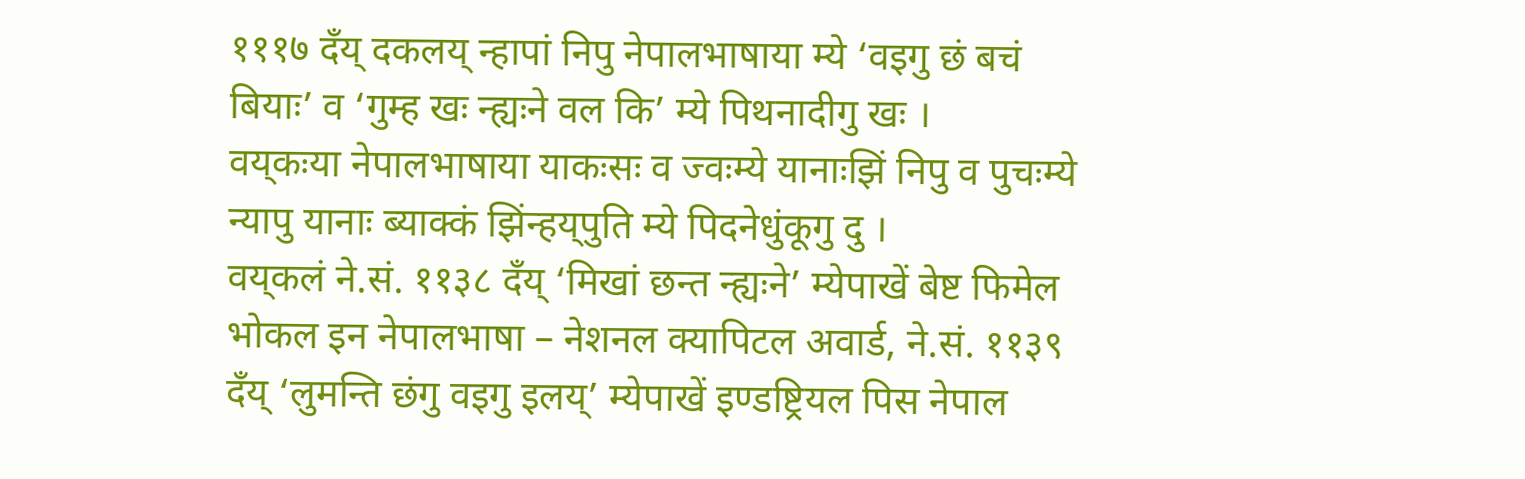१११७ दँय्‌ दकलय्‌ न्हापां निपु नेपालभाषाया म्ये ‘वइगु छं बचं बियाः’ व ‘गुम्ह खः न्ह्यःने वल कि’ म्ये पिथनादीगु खः ।
वय्‌कःया नेपालभाषाया याकःसः व ज्वःम्ये यानाःझिं निपु व पुचःम्ये न्यापु यानाः ब्याक्कं झिंन्हय्‌पुति म्ये पिदनेधुंकूगु दु ।
वय्‌कलं ने.सं. ११३८ दँय्‌ ‘मिखां छन्त न्ह्यःने’ म्येपाखें बेष्ट फिमेल भोकल इन नेपालभाषा – नेशनल क्यापिटल अवार्ड, ने.सं. ११३९ दँय्‌ ‘लुमन्ति छंगु वइगु इलय्‌’ म्येपाखें इण्डष्ट्रियल पिस नेपाल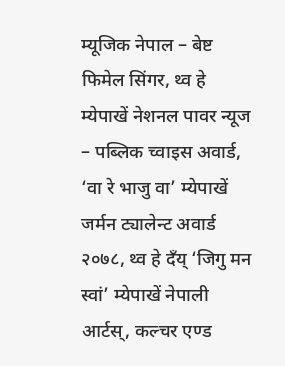म्यूजिक नेपाल – बेष्ट फिमेल सिंगर, थ्व हे म्येपाखें नेशनल पावर न्यूज – पब्लिक च्वाइस अवार्ड, ‘वा रे भाजु वा’ म्येपाखें जर्मन ट्यालेन्ट अवार्ड २०७८, थ्व हे दँय्‌ ‘जिगु मन स्वां’ म्येपाखें नेपाली आर्टस्, कल्चर एण्ड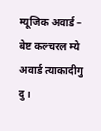म्यूजिक अवार्ड – बेष्ट कल्चरल म्ये अवार्ड त्याकादीगु दु ।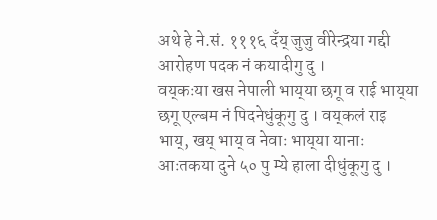अथे हे ने.सं. १११६ दँय्‌ जुजु वीरेन्द्रया गद्दी आरोहण पदक नं कयादीगु दु ।
वय्‌कःया खस नेपाली भाय्‌या छगू व राई भाय्‌या छगू एल्बम नं पिदनेधुंकूगु दु । वय्‌कलं राइ भाय्‌, खय्‌ भाय्‌ व नेवाः भाय्‌या यानाः आःतकया दुने ५० पु म्ये हाला दीधुंकूगु दु ।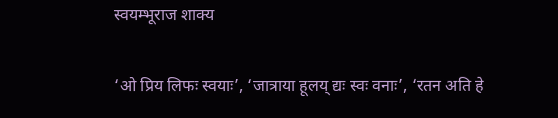स्वयम्भूराज शाक्य

‘ओ प्रिय लिफः स्वयाः’, ‘जात्राया हूलय्‌ द्यः स्वः वनाः’, ‘रतन अति हे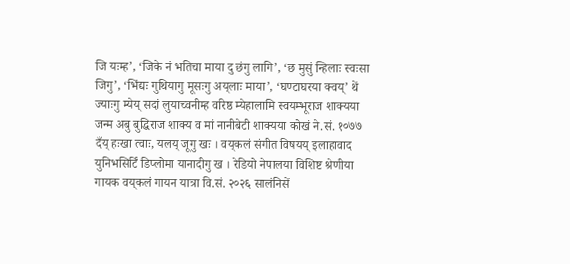जि यःम्ह’, ‘जिके नं भतिचा माया दु छंगु लागि’, ‘छ मुसुं न्हिलाः स्वःसा जिगु’, ‘भिंद्यः गुथियागु मूसःगु अय्‌लाः माया’, ‘घण्टाघरया क्वय्‌’ थें ज्याःगु म्येय्‌ सदां लुयाच्वनीम्ह वरिष्ठ म्येहालामि स्वयम्भूराज शाक्यया जन्म अबु बुद्धिराज शाक्य व मां नानीबेटी शाक्यया कोखं ने.सं. १०७७ दँय्‌ हःखा त्वाः, यलय्‌ जूगु खः । वय्‌कलं संगीत विषयय्‌ इलाहावाद युनिभसिर्टिं डिप्लोमा यानादीगु ख । रेडियो नेपालया विशिष्ट श्रेणीया गायक वय्‌कलं गायन यात्रा वि.सं. २०२६ सालंनिसें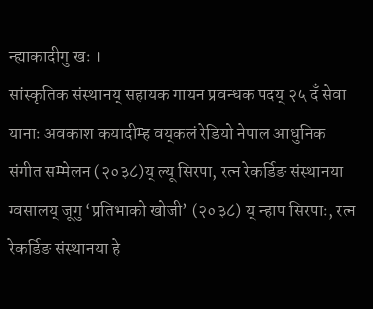न्ह्याकादीगु खः ।
सांस्कृतिक संस्थानय्‌ सहायक गायन प्रवन्धक पदय्‌ २५ दँ सेवा यानाः अवकाश कयादीम्ह वय्‌कलं रेडियो नेपाल आधुनिक संगीत सम्मेलन (२०३८)य्‌ ल्यू सिरपा, रत्न रेकर्डिङ संस्थानया ग्वसालय्‌ जूगु ‘प्रतिभाको खोजी’ (२०३८) य्‌ न्हाप सिरपाः, रत्न रेकर्डिङ संस्थानया हे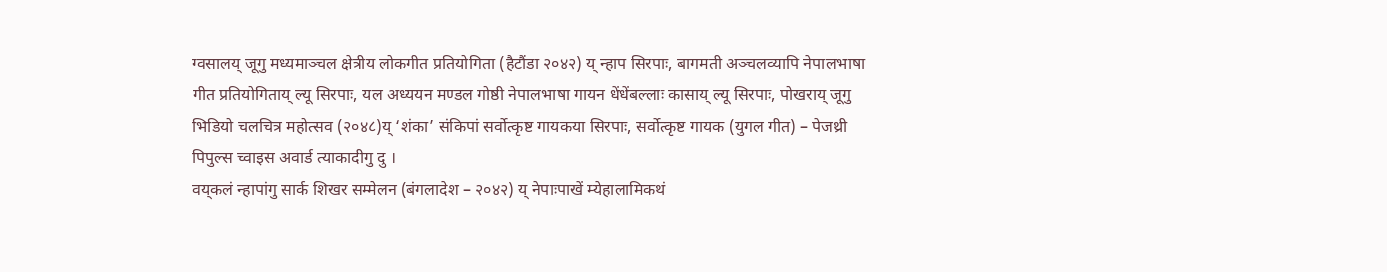ग्वसालय्‌ जूगु मध्यमाञ्चल क्षेत्रीय लोकगीत प्रतियोगिता (हैटौंडा २०४२) य्‌ न्हाप सिरपाः, बागमती अञ्चलव्यापि नेपालभाषा गीत प्रतियोगिताय्‌ ल्यू सिरपाः, यल अध्ययन मण्डल गोष्ठी नेपालभाषा गायन धेंधेंबल्लाः कासाय्‌ ल्यू सिरपाः, पोखराय्‌ जूगु भिडियो चलचित्र महोत्सव (२०४८)य्‌ ‘शंका’ संकिपां सर्वोत्कृष्ट गायकया सिरपाः, सर्वोत्कृष्ट गायक (युगल गीत) – पेजथ्री पिपुल्स च्वाइस अवार्ड त्याकादीगु दु ।
वय्‌कलं न्हापांगु सार्क शिखर सम्मेलन (बंगलादेश – २०४२) य्‌ नेपाःपाखें म्येहालामिकथं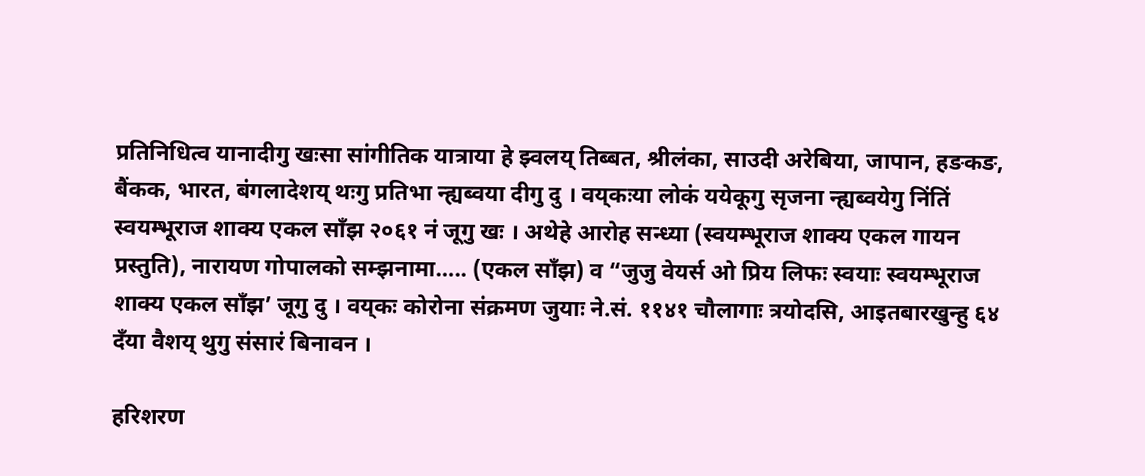प्रतिनिधित्व यानादीगु खःसा सांगीतिक यात्राया हे झ्वलय्‌ तिब्बत, श्रीलंका, साउदी अरेबिया, जापान, हङकङ, बैंकक, भारत, बंगलादेशय्‌ थःगु प्रतिभा न्ह्यब्वया दीगु दु । वय्‌कःया लोकं ययेकूगु सृजना न्ह्यब्वयेगु निंतिं स्वयम्भूराज शाक्य एकल साँझ २०६१ नं जूगु खः । अथेहे आरोह सन्ध्या (स्वयम्भूराज शाक्य एकल गायन प्रस्तुति), नारायण गोपालको सम्झनामा….. (एकल साँझ) व “जुजु वेयर्स ओ प्रिय लिफः स्वयाः स्वयम्भूराज शाक्य एकल साँझ’ जूगु दु । वय्‌कः कोरोना संक्रमण जुयाः ने.सं. ११४१ चौलागाः त्रयोदसि, आइतबारखुन्हु ६४ दँया वैशय्‌ थुगु संसारं बिनावन ।

हरिशरण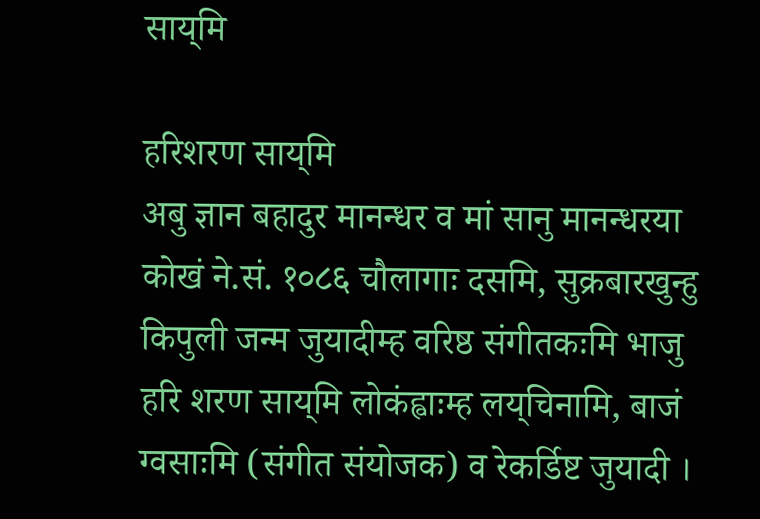साय्‌मि

हरिशरण साय्‌मि
अबु ज्ञान बहादुर मानन्धर व मां सानु मानन्धरया कोखं ने.सं. १०८६ चौलागाः दसमि, सुक्रबारखुन्हु किपुली जन्म जुयादीम्ह वरिष्ठ संगीतकःमि भाजु हरि शरण साय्‌मि लोकंह्वाःम्ह लय्‌चिनामि, बाजं ग्वसाःमि (संगीत संयोजक) व रेकर्डिष्ट जुयादी ।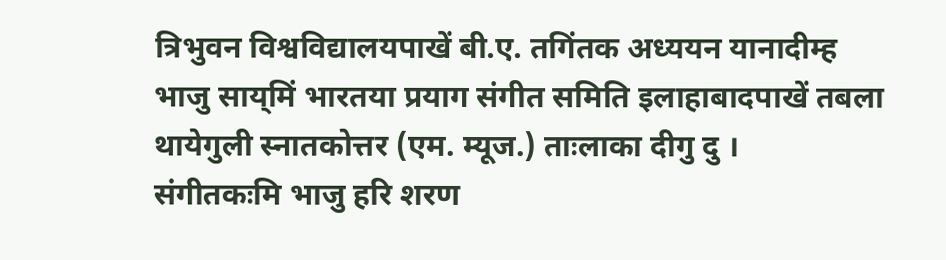त्रिभुवन विश्वविद्यालयपाखें बी.ए. तगिंतक अध्ययन यानादीम्ह भाजु साय्‌मिं भारतया प्रयाग संगीत समिति इलाहाबादपाखें तबला थायेगुली स्नातकोत्तर (एम. म्यूज.) ताःलाका दीगु दु ।
संगीतकःमि भाजु हरि शरण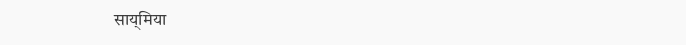साय्‌मिया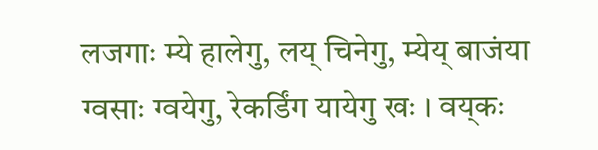लजगाः म्ये हालेगु, लय्‌ चिनेगु, म्येय्‌ बाजंया ग्वसाः ग्वयेगु, रेकर्डिंग यायेगु खः । वय्‌कः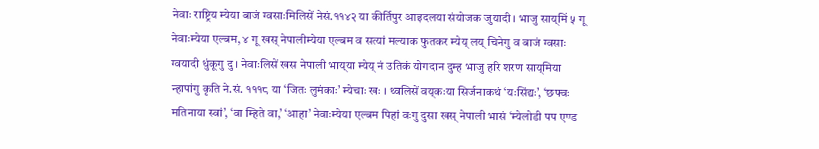नेवाः राष्ट्रिय म्येया बाजं ग्वसाःमिलिसें नेसं.११४२ या कीर्तिपुर आइदलया संयोजक जुयादी । भाजु साय्‌मिं ५ गू नेवाःम्येया एल्बम, ४ गू खस् नेपालीम्येया एल्बम व सत्यां मल्याक फुतकर म्येय्‌ लय्‌ चिनेगु व बाजं ग्वसाः ग्वयादी धुंकूगु दु । नेवाःलिसें खस नेपाली भाय्‌या म्येय्‌ नं उतिकं योगदान दुम्ह भाजु हरि शरण साय्‌मिया न्हापांगु कृति ने.सं. १११८ या ‘जितः लुमंकाः’ म्येचाः खः । थ्वलिसें वय्‌कःया सिर्जनाकथं ‘यःसिंद्यः’, ‘छफ्वः मतिनाया स्वां’, ‘वा म्हिते वा,’ ‘आहा’ नेवाःम्येया एल्बम पिहां वःगु दुसा खस् नेपाली भासं ‘म्येलोडी पप एण्ड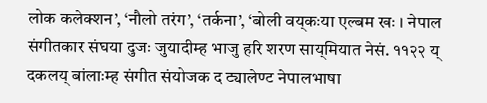लोक कलेक्शन’, ‘नौलो तरंग’, ‘तर्कना’, ‘बोली वय्‌कःया एल्बम खः । नेपाल संगीतकार संघया दुजः जुयादीम्ह भाजु हरि शरण साय्‌मियात नेसं. ११२२ य्‌ दकलय्‌ बांलाःम्ह संगीत संयोजक द ट्यालेण्ट नेपालभाषा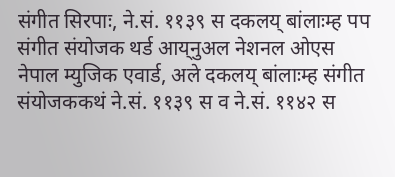संगीत सिरपाः, ने.सं. ११३९ स दकलय्‌ बांलाःम्ह पप संगीत संयोजक थर्ड आय्‌नुअल नेशनल ओएस नेपाल म्युजिक एवार्ड, अले दकलय्‌ बांलाःम्ह संगीत संयोजककथं ने.सं. ११३९ स व ने.सं. ११४२ स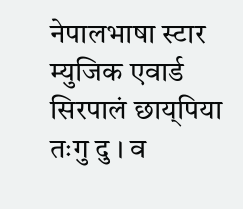नेपालभाषा स्टार म्युजिक एवार्ड सिरपालं छाय्‌पिया तःगु दु । व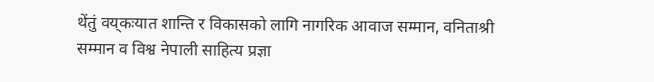थेंतुं वय्‌कःयात शान्ति र विकासको लागि नागरिक आवाज सम्मान, वनिताश्री सम्मान व विश्व नेपाली साहित्य प्रज्ञा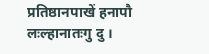प्रतिष्ठानपाखें हनापौ लःल्हानातःगु दु ।